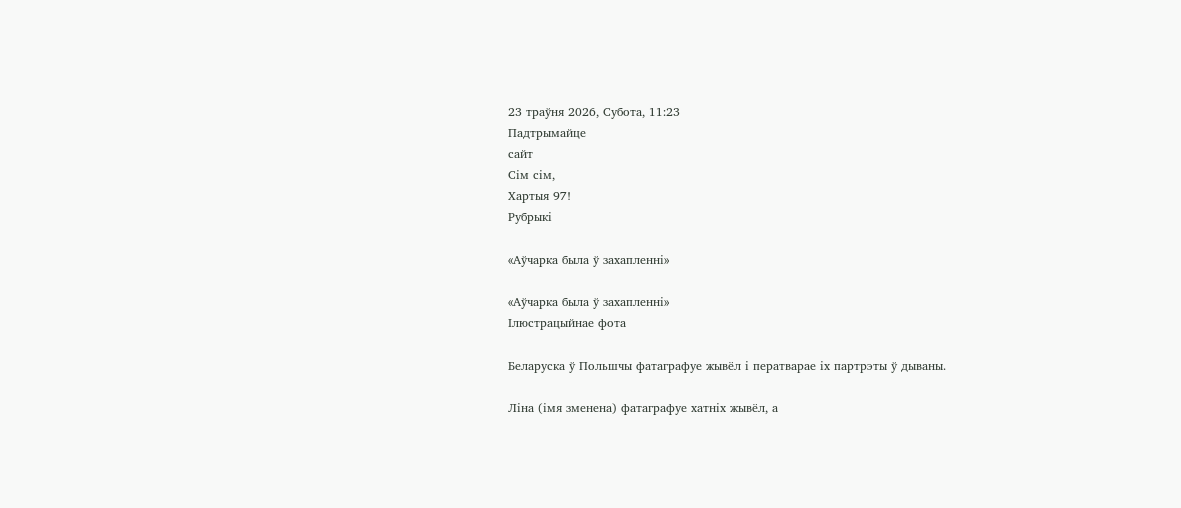23 траўня 2026, Субота, 11:23
Падтрымайце
сайт
Сім сім,
Хартыя 97!
Рубрыкі

«Аўчарка была ў захапленні»

«Аўчарка была ў захапленні»
Ілюстрацыйнае фота

Беларуска ў Польшчы фатаграфуе жывёл і ператварае іх партрэты ў дываны.

Ліна (імя зменена) фатаграфуе хатніх жывёл, а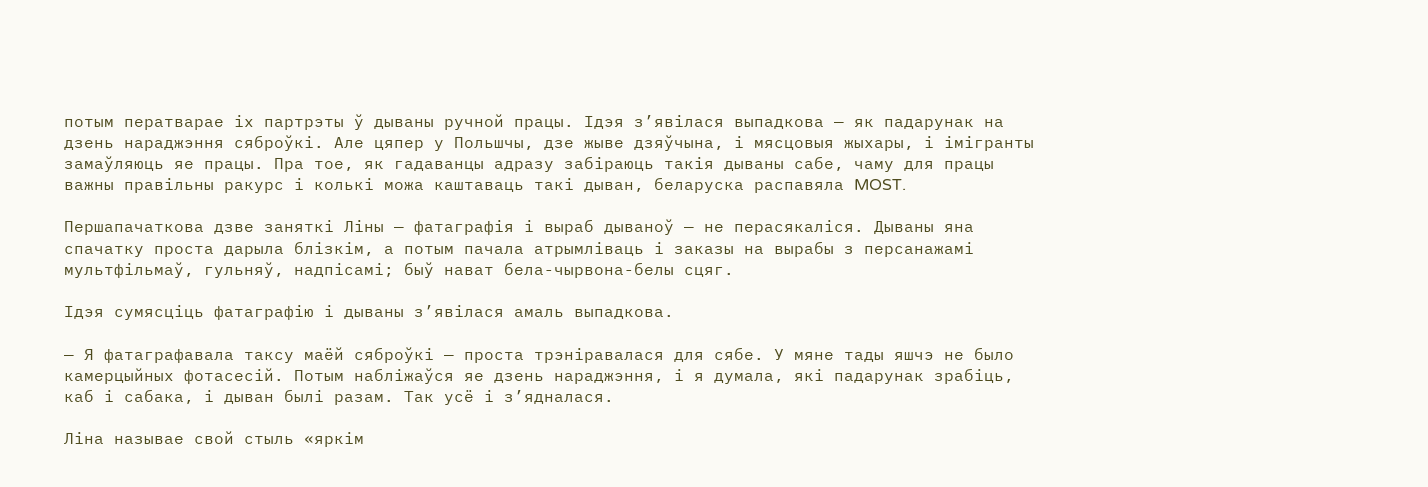потым ператварае іх партрэты ў дываны ручной працы. Ідэя з’явілася выпадкова — як падарунак на дзень нараджэння сяброўкі. Але цяпер у Польшчы, дзе жыве дзяўчына, і мясцовыя жыхары, і імігранты замаўляюць яе працы. Пра тое, як гадаванцы адразу забіраюць такія дываны сабе, чаму для працы важны правільны ракурс і колькі можа каштаваць такі дыван, беларуска распавяла MOST.

Першапачаткова дзве заняткі Ліны — фатаграфія і выраб дываноў — не перасякаліся. Дываны яна спачатку проста дарыла блізкім, а потым пачала атрымліваць і заказы на вырабы з персанажамі мультфільмаў, гульняў, надпісамі; быў нават бела-чырвона-белы сцяг.

Ідэя сумясціць фатаграфію і дываны з’явілася амаль выпадкова.

— Я фатаграфавала таксу маёй сяброўкі — проста трэніравалася для сябе. У мяне тады яшчэ не было камерцыйных фотасесій. Потым набліжаўся яе дзень нараджэння, і я думала, які падарунак зрабіць, каб і сабака, і дыван былі разам. Так усё і з’ядналася.

Ліна называе свой стыль «яркім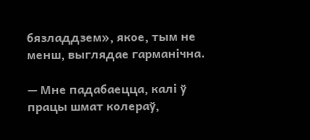бязладдзем», якое, тым не менш, выглядае гарманічна.

— Мне падабаецца, калі ў працы шмат колераў,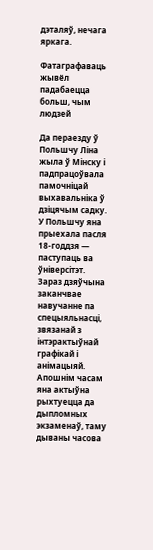дэталяў, нечага яркага.

Фатаграфаваць жывёл падабаецца больш, чым людзей

Да пераезду ў Польшчу Ліна жыла ў Мінску і падпрацоўвала памочніцай выхавальніка ў дзіцячым садку. У Польшчу яна прыехала пасля 18-годдзя — паступаць ва ўніверсітэт. Зараз дзяўчына заканчвае навучанне па спецыяльнасці, звязанай з інтэрактыўнай графікай і анімацыяй. Апошнім часам яна актыўна рыхтуецца да дыпломных экзаменаў, таму дываны часова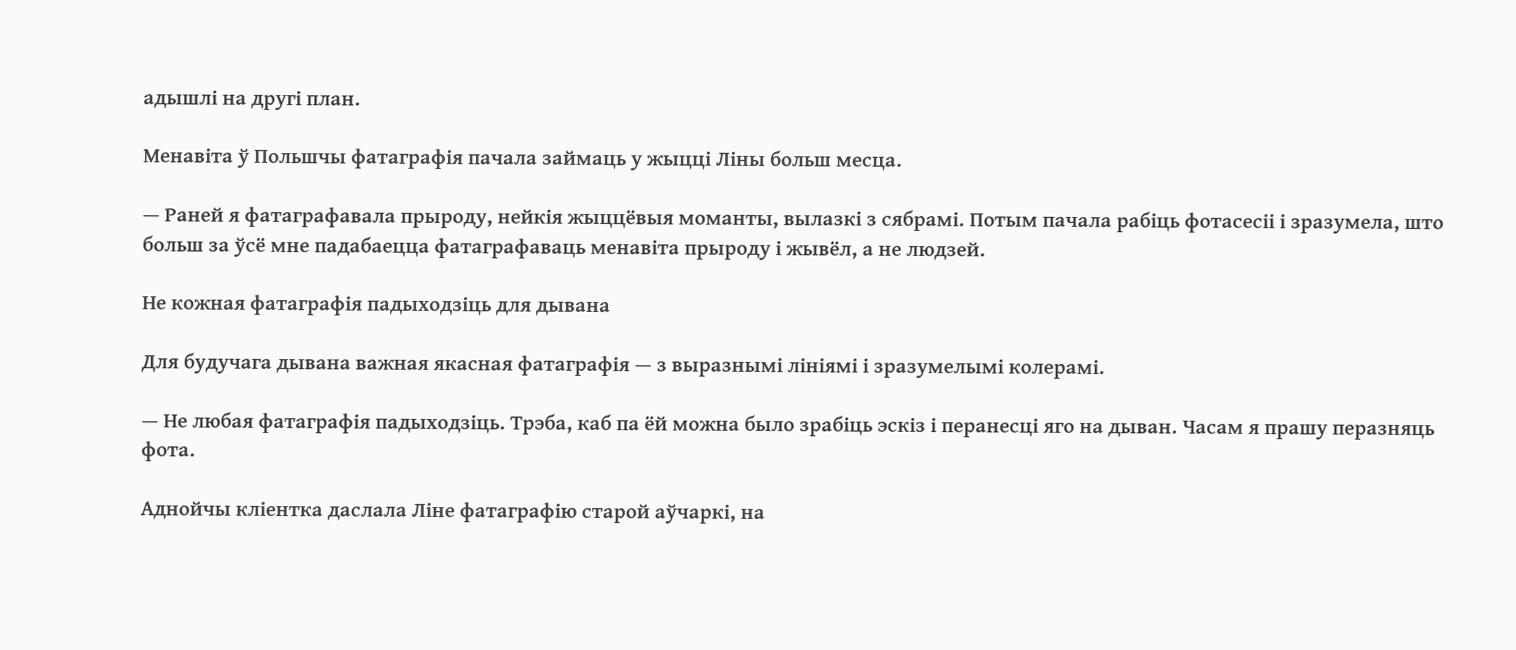адышлі на другі план.

Менавіта ў Польшчы фатаграфія пачала займаць у жыцці Ліны больш месца.

— Раней я фатаграфавала прыроду, нейкія жыццёвыя моманты, вылазкі з сябрамі. Потым пачала рабіць фотасесіі і зразумела, што больш за ўсё мне падабаецца фатаграфаваць менавіта прыроду і жывёл, а не людзей.

Не кожная фатаграфія падыходзіць для дывана

Для будучага дывана важная якасная фатаграфія — з выразнымі лініямі і зразумелымі колерамі.

— Не любая фатаграфія падыходзіць. Трэба, каб па ёй можна было зрабіць эскіз і перанесці яго на дыван. Часам я прашу перазняць фота.

Аднойчы кліентка даслала Ліне фатаграфію старой аўчаркі, на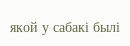якой у сабакі былі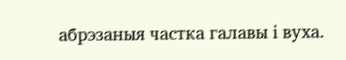абрэзаныя частка галавы і вуха.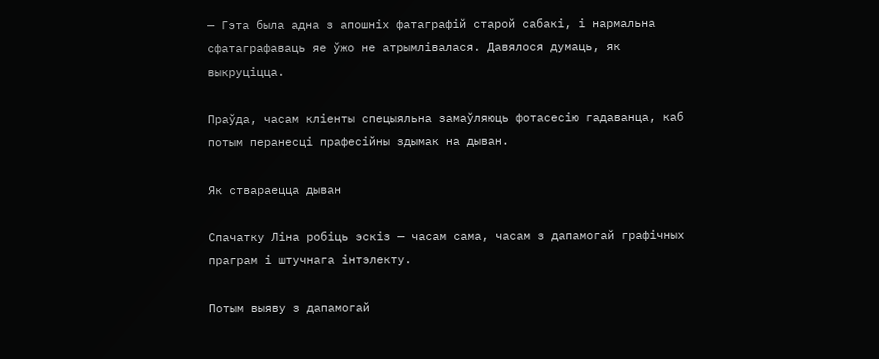— Гэта была адна з апошніх фатаграфій старой сабакі, і нармальна сфатаграфаваць яе ўжо не атрымлівалася. Давялося думаць, як выкруціцца.

Праўда, часам кліенты спецыяльна замаўляюць фотасесію гадаванца, каб потым перанесці прафесійны здымак на дыван.

Як ствараецца дыван

Спачатку Ліна робіць эскіз — часам сама, часам з дапамогай графічных праграм і штучнага інтэлекту.

Потым выяву з дапамогай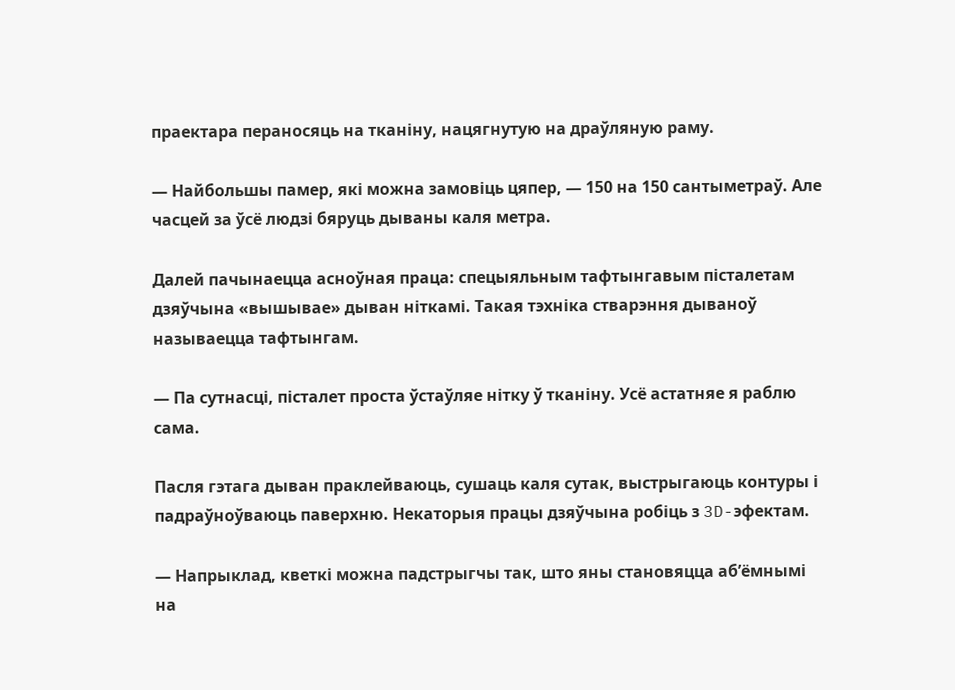праектара пераносяць на тканіну, нацягнутую на драўляную раму.

— Найбольшы памер, які можна замовіць цяпер, — 150 на 150 сантыметраў. Але часцей за ўсё людзі бяруць дываны каля метра.

Далей пачынаецца асноўная праца: спецыяльным тафтынгавым пісталетам дзяўчына «вышывае» дыван ніткамі. Такая тэхніка стварэння дываноў называецца тафтынгам.

— Па сутнасці, пісталет проста ўстаўляе нітку ў тканіну. Усё астатняе я раблю сама.

Пасля гэтага дыван праклейваюць, сушаць каля сутак, выстрыгаюць контуры і падраўноўваюць паверхню. Некаторыя працы дзяўчына робіць з 3D-эфектам.

— Напрыклад, кветкі можна падстрыгчы так, што яны становяцца аб’ёмнымі на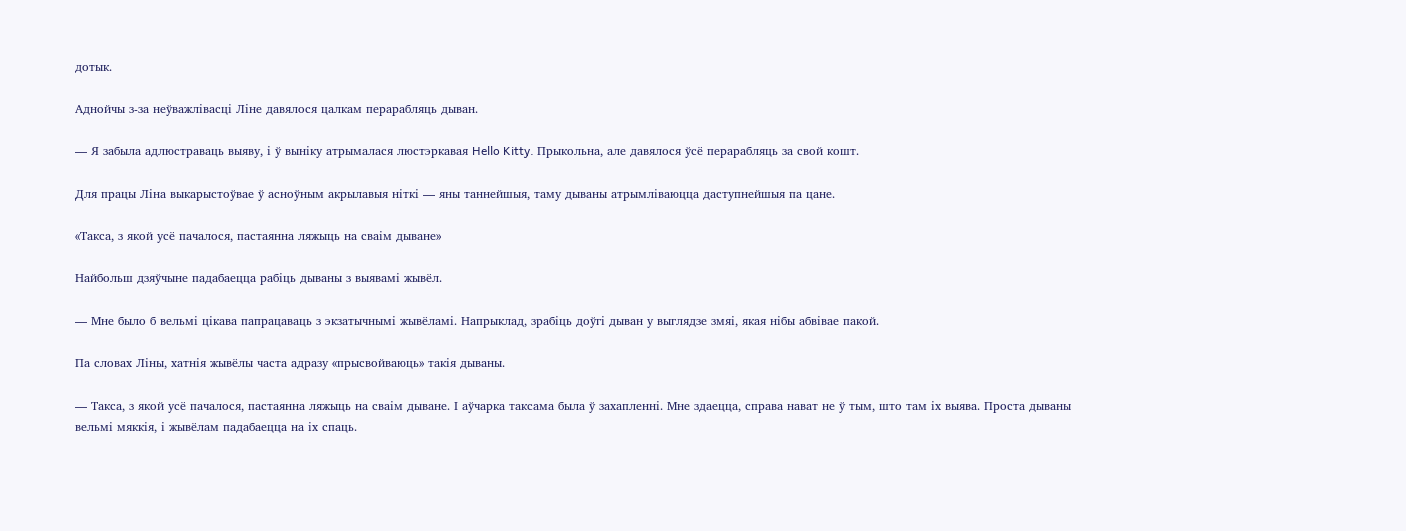дотык.

Аднойчы з-за неўважлівасці Ліне давялося цалкам перарабляць дыван.

— Я забыла адлюстраваць выяву, і ў выніку атрымалася люстэркавая Hello Kitty. Прыкольна, але давялося ўсё перарабляць за свой кошт.

Для працы Ліна выкарыстоўвае ў асноўным акрылавыя ніткі — яны таннейшыя, таму дываны атрымліваюцца даступнейшыя па цане.

«Такса, з якой усё пачалося, пастаянна ляжыць на сваім дыване»

Найбольш дзяўчыне падабаецца рабіць дываны з выявамі жывёл.

— Мне было б вельмі цікава папрацаваць з экзатычнымі жывёламі. Напрыклад, зрабіць доўгі дыван у выглядзе змяі, якая нібы абвівае пакой.

Па словах Ліны, хатнія жывёлы часта адразу «прысвойваюць» такія дываны.

— Такса, з якой усё пачалося, пастаянна ляжыць на сваім дыване. І аўчарка таксама была ў захапленні. Мне здаецца, справа нават не ў тым, што там іх выява. Проста дываны вельмі мяккія, і жывёлам падабаецца на іх спаць.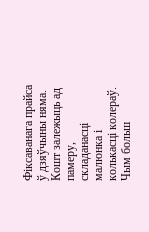Фіксаванага прайса ў дзяўчыны няма. Кошт залежыць ад памеру, складанасці малюнка і колькасці колераў. Чым больш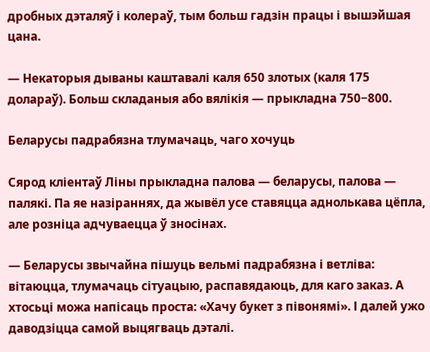дробных дэталяў і колераў, тым больш гадзін працы і вышэйшая цана.

— Некаторыя дываны каштавалі каля 650 злотых (каля 175 долараў). Больш складаныя або вялікія — прыкладна 750−800.

Беларусы падрабязна тлумачаць, чаго хочуць

Сярод кліентаў Ліны прыкладна палова — беларусы, палова — палякі. Па яе назіраннях, да жывёл усе ставяцца аднолькава цёпла, але розніца адчуваецца ў зносінах.

— Беларусы звычайна пішуць вельмі падрабязна і ветліва: вітаюцца, тлумачаць сітуацыю, распавядаюць, для каго заказ. А хтосьці можа напісаць проста: «Хачу букет з півонямі». І далей ужо даводзіцца самой выцягваць дэталі.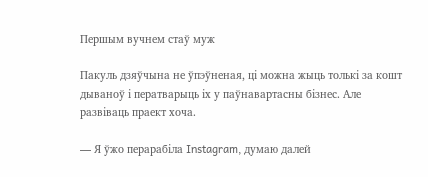Першым вучнем стаў муж

Пакуль дзяўчына не ўпэўненая, ці можна жыць толькі за кошт дываноў і ператварыць іх у паўнавартасны бізнес. Але развіваць праект хоча.

— Я ўжо перарабіла Instagram, думаю далей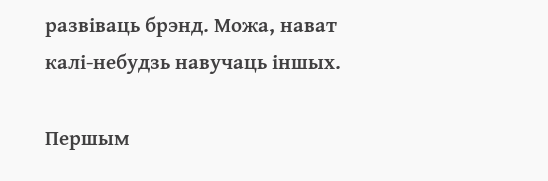развіваць брэнд. Можа, нават калі-небудзь навучаць іншых.

Першым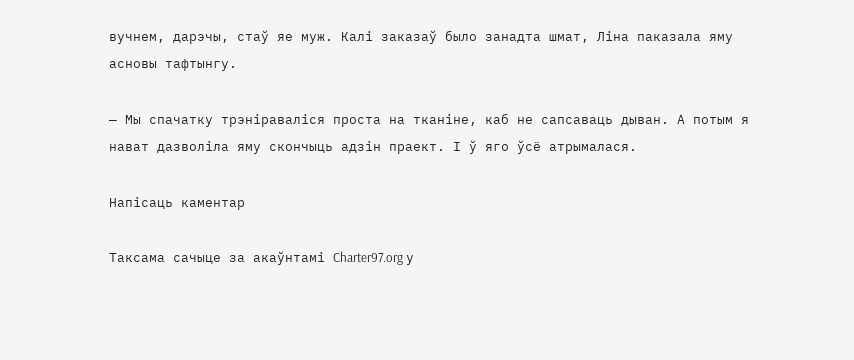вучнем, дарэчы, стаў яе муж. Калі заказаў было занадта шмат, Ліна паказала яму асновы тафтынгу.

— Мы спачатку трэніраваліся проста на тканіне, каб не сапсаваць дыван. А потым я нават дазволіла яму скончыць адзін праект. І ў яго ўсё атрымалася.

Напісаць каментар

Таксама сачыце за акаўнтамі Charter97.org у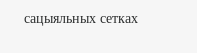сацыяльных сетках